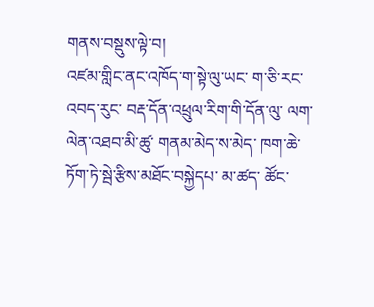གནས་བསྡུས་ལྟེ་བ།
འཛམ་གླིང་ནང་འཁོད་ག་སྟེ་ལུ་ཡང་ ག་ཅི་རང་འབད་རུང་ བརྡ་དོན་འཕྲུལ་རིག་གི་དོན་ལུ་ ལག་ལེན་འཐབ་མི་ཚུ་ གནམ་མེད་ས་མེད་ ཁག་ཆེ་ཏོག་ཏེ་སྦེ་རྩིས་མཐོང་བསྐྱེདཔ་ མ་ཚད་ ཚོང་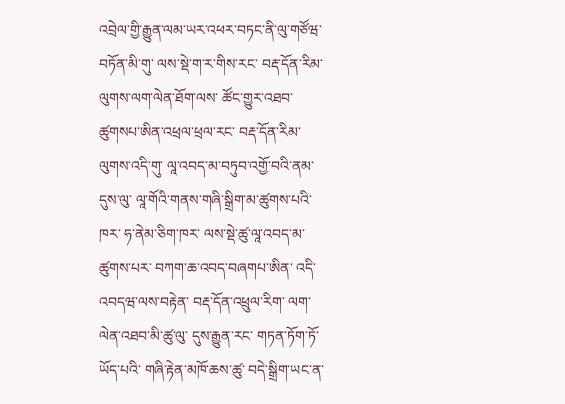འབྲེལ་གྱི་རྒྱུན་ལམ་ཡར་འཕར་བཏང་ནི་ལུ་གཙོཝ་བཏོན་མི་གུ་ ལས་སྡེ་ག་ར་གིས་རང་ བརྡ་དོན་རིམ་ལུགས་ལག་ལེན་ཐོག་ལས་ ཚོང་གྱུར་འཐབ་ཚུགསཔ་ཨིན་འཕྲལ་ཕྲལ་རང་ བརྡ་དོན་རིམ་ལུགས་འདི་གུ་ ལཱ་འབད་མ་བཏུབ་འགྱོ་བའི་ནམ་དུས་ལུ་ ལཱ་གོའི་གནས་གཞི་སྒྲིག་མ་ཚུགས་པའི་ཁར་ ཧ་ནེམ་ཅིག་ཁར་ ལས་སྡེ་ཚུ་ལཱ་འབད་མ་ཚུགས་པར་ བཀག་ཆ་འབད་བཞགཔ་ཨིན་ འདི་འབདཝ་ལས་བརྟེན་ བརྡ་དོན་འཕྲུལ་རིག་ ལག་ལེན་འཐབ་མི་ཚུ་ལུ་ དུས་རྒྱུན་རང་ གཏན་ཏོག་ཏོ་ཡོད་པའི་ གཞི་རྟེན་མཁོ་ཆས་ཚུ་ བདེ་སྒྲིག་ཡང་ན་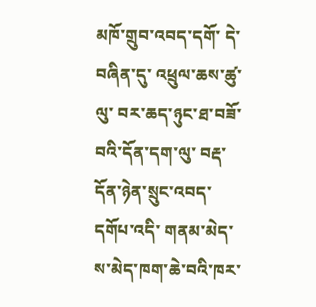མཁོ་གྲུབ་འབད་དགོ་ དེ་བཞིན་དུ་ འཕྲུལ་ཆས་ཚུ་ལུ་ བར་ཆད་ཉུང་ཐ་བཟོ་བའི་དོན་དག་ལུ་ བརྡ་དོན་ཉེན་སྲུང་འབད་དགོཔ་འདི་ གནམ་མེད་ ས་མེད་ཁག་ཆེ་བའི་ཁར་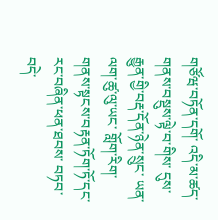གཙོཝ་བཏོན་དགོ་ འདི་མ་ཚད་ གནས་བསྡུས་ལྟེ་བ་གིས་ དུས་རྒྱུན་གྱི་བརྡ་དོན་ཉེན་སྲུང་ ཡན་ལག་ཚུ་ལུ་ཡང་ གློག་རིག་གནས་སྟངས་བརྟན་ཏོག་ཏོ་དང་ རང་བཞིན་ཕན་ཐབས་ བཏབ་བདེ་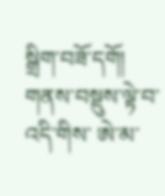སྒྲིག་བཟོ་དགོ། གནས་བསྡུས་ལྟེ་བ་འདི་གིས་ ཨེ་མ་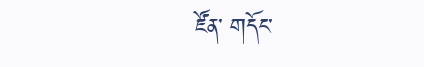ཛོན་ གདོང་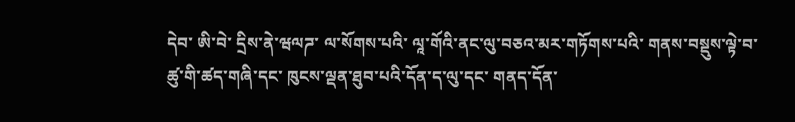དེབ་ ཨི་བེ་ དྲིས་ནེ་ཝལཌ་ ལ་སོགས་པའི་ ལཱ་གོའི་ནང་ལུ་བཅའ་མར་གཏོགས་པའི་ གནས་བསྡུས་ལྟེ་བ་ཚུ་གི་ཚད་གཞི་དང་ ཁུངས་ལྡན་ཐུབ་པའི་དོན་ད་ལུ་དང་ གནད་དོན་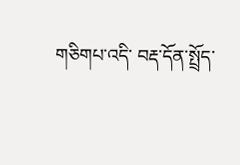གཅིགཔ་འདི་ བརྡ་དོན་སྤྲོད་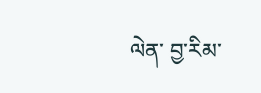ལེན་ བྱ་རིམ་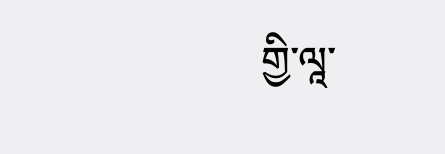གྱི་ལཱ་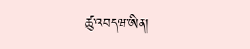ཚུ་འབདཝ་ཨིན།